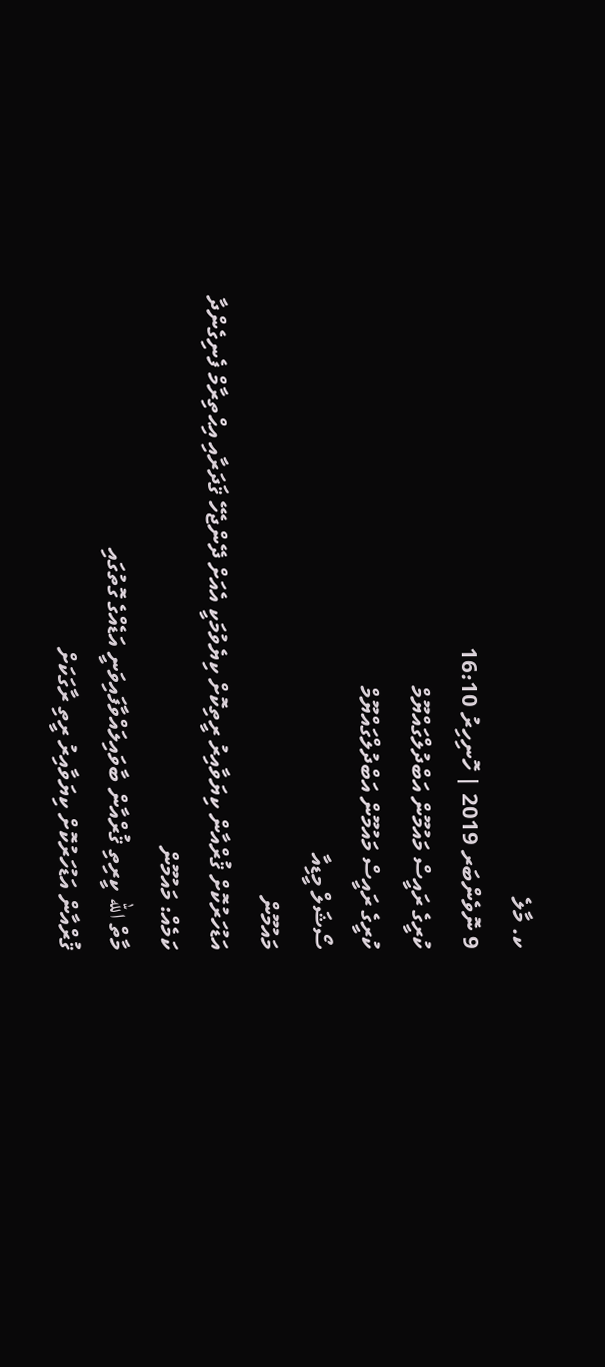ކ. މާލެ
9 ނޮވެންބަރ 2019 | ހޮނިހިރު 16:10
ކުރީގެ ރައީސް މައުމޫން އަބްދުލްގައްޔޫމް
ކުރީގެ ރައީސް މައުމޫން އަބްދުލްގައްޔޫމް
ސޯޝަލް މީޑިއާ
މައުމޫން
އަޑުހަރުކޮށް ޤުރްއާން ކިޔަވާއިރު ރީތިކޮށް ކިޔެވުމަކީ އެއަށް ދޭންޖެހޭ ޤަދަރާއި އިޙްތިރާމް ފެނިގެންދާ ކަމެއް: މައުމޫން
މާތް الله ކީރިތި ޤުރްއާން ބާވައިލައްވާފައިވަނީ އަޑެއްގެ ގޮތުގައި
ޤުރްއާން އަޑުހަރުކޮށް ކިޔަވާއިރު ރީތި ރާގަކަށް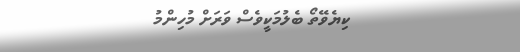ކިޔެވޭތޯ ބެލުމަކީވެސް ވަރަށް މުހިންމު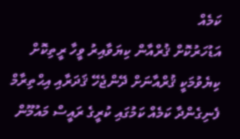ކަމެއް
އަޑުހަރުކޮށް ޤުރްއާން ކިޔަވާއިރު ވީހާ ރީތިކޮށް ކިޔެވުމަކީ ޤުރްއާނަށް ދޭންޖެހޭ ޤަދަރާއި އިޙްތިރާމް ފެނިގެންދާ ކަމެއް ކަމުގައި ކުރީގެ ރައީސް މައުމޫން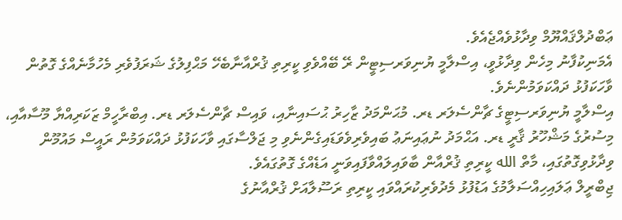ޢަބްދުލްޤައްޔޫމް ވިދާޅުވެއްޖެއެވެ.
އެމަނިކުފާނު މިހެން ވިދާޅުވީ، އިސްލާމީ ޔުނިވަރސިޓީން ރޭ ބޭއްވެވި ކީރިތި ޤުރްއާނާބެހޭ މަޙްފިލުގެ ޝަރަފުވެރި މެހުމާނެއްގެ ގޮތުން ވާހަކަފުޅު ދައްކަވަމުންނެވެ.
އިސްލާމީ ޔުނިވަރސިޓީގެ ޗާންސެލަރ ޑރ. މުޙަންމަދު ޒާހިރު ޙުސައިނާއި، ވައިސް ޗާންސެލަރ ޑރ. އިބްރާހީމް ޒަކަރިއްޔާ މޫސާއާއި، މިސުރުގެ މަޝްހޫރު ޤާރީ ޑރ. އަޙްމަދު ނުޢައިނަޢު ބައިވެރިވެވަޑައިގެންނެވި މި ޖަލްސާގައި ވާހަކަފުޅު ދައްކަވަމުން ރައީސް މައުމޫން ވިދާޅުވިގޮތުގައި، މާތް الله ކީރިތި ޤުރްއާން ބާވައިލައްވާފައިވަނީ އަޑެއްގެ ގޮތުގައެވެ.
ޖިބްރީލް ޢަލައިހިއްސަލާމުގެ އަޑުފުޅު މެދުވެރިކުރައްވައި ކީރިތި ރަސޫލާއަށް ޤުރްއާނުގެ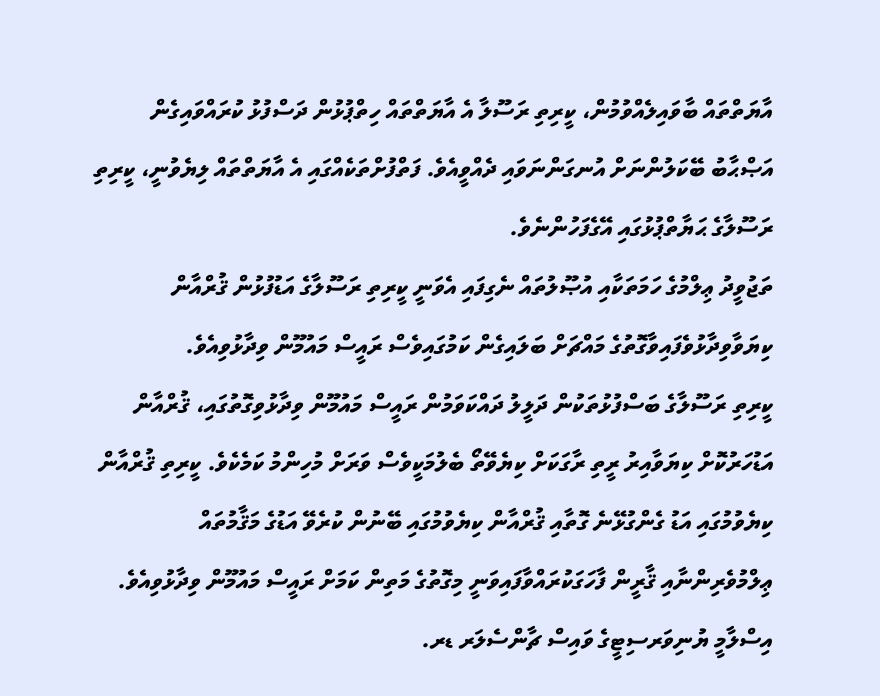އާޔަތްތައް ބާވައިލެއްވުމުން، ކީރިތި ރަސޫލާ އެ އާޔަތްތައް ހިތްޕުޅުން ދަސްފުޅު ކުރައްވައިގެން އަޞްޙާބު ބޭކަލުންނަށް އުނގަންނަވައި ދެއްވީއެވެ. ފަތްފުށްތަކެއްގައި އެ އާޔަތްތައް ލިޔެވުނީ، ކީރިތި ރަސޫލާގެ ޙަޔާތްޕުޅުގައި އޭގެފަހުންނެވެ.
ތަޖުވީދު ޢިލްމުގެ ހަމަތަކާއި އުޞޫލުތައް ނެގިފައި އެވަނީ ކީރިތި ރަސޫލާގެ އަޑުފުޅުން ޤުރްއާން ކިޔަވާވިދާޅުވެފައިވާގޮތުގެ މައްޗަށް ބަލައިގެން ކަމުގައިވެސް ރައީސް މައުމޫން ވިދާޅުވިއެވެ.
ކީރިތި ރަސޫލާގެ ބަސްފުޅުތަކުން ދަލީލު ދައްކަވަމުން ރައީސް މައުމޫން ވިދާޅުވިގޮތުގައި، ޤުރްއާން އަޑުހަރުކޮށް ކިޔަވާއިރު ރީތި ރާގަކަށް ކިޔެވޭތޯ ބެލުމަކީވެސް ވަރަށް މުހިންމު ކަމެކެވެ. ކީރިތި ޤުރްއާން ކިޔެވުމުގައި އަޑު ގެންގުޅޭނެ ގޮތާއި ޤުރްއާން ކިޔެވުމުގައި ބޭނުން ކުރެވޭ އަޑުގެ މަޤާމުތައް ޢިލްމުވެރިންނާއި ޤާރީން ފާހަގަކުރައްވާފައިވަނީ މިގޮތުގެ މަތިން ކަމަށް ރައީސް މައުމޫން ވިދާޅުވިއެވެ.
އިސްލާމީ ޔުނިވަރސިޓީގެ ވައިސް ޗާންސެލަރ ޑރ.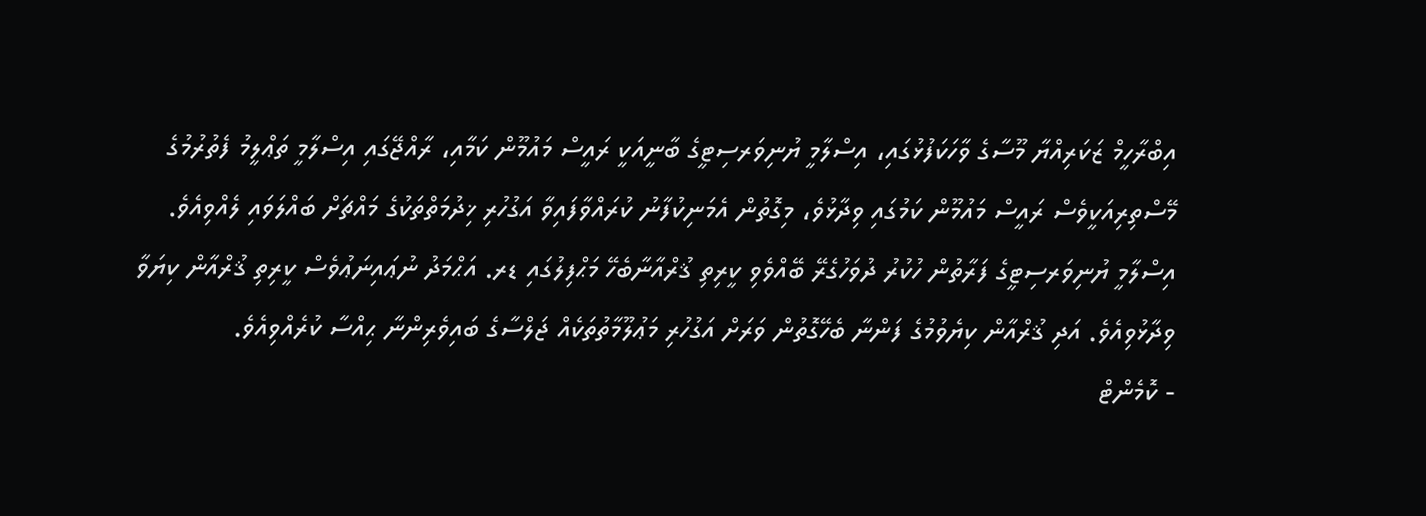އިބްރާހީމް ޒަކަރިއްޔާ މޫސާގެ ވާހަކަފުޅުގައި، އިސްލާމީ ޔުނިވަރސިޓީގެ ބާނީއަކީ ރައީސް މައުމޫން ކަމާއި، ރާއްޖޭގައި އިސްލާމީ ތަޢްލީމު ފެތުރުމުގެ މޭސްތިރިއަކީވެސް ރައީސް މައުމޫން ކަމުގައި ވިދާޅުވެ، މިގޮތުން އެމަނިކުފާނު ކުރައްވާފައިވާ އަގުހުރި ޚިދުމަތްތަކުގެ މައްޗަށް ބައްލަވައި ލެއްވިއެވެ.
އިސްލާމީ ޔުނިވަރސިޓީގެ ފަރާތުން ހުކުރު ދުވަހުގެރޭ ބޭއްވެވި ކީރިތި ޤުރްއާނާބެހޭ މަޙްފިލުގައި ޑރ. އަޙްމަދު ނުޢައިނަޢުވެސް ކީރިތި ޤުރްއާން ކިޔަވާ ވިދާޅުވިއެވެ. އަދި ޤުރްއާން ކިޔެވުމުގެ ފަންނާ ބެހޭގޮތުން ވަރަށް އަގުހުރި މަޢުލޫމާތުތަކެއް ޖަލްސާގެ ބައިވެރިންނާ ޙިއްސާ ކުރެއްވިއެވެ.
- ކޮމެންޓް